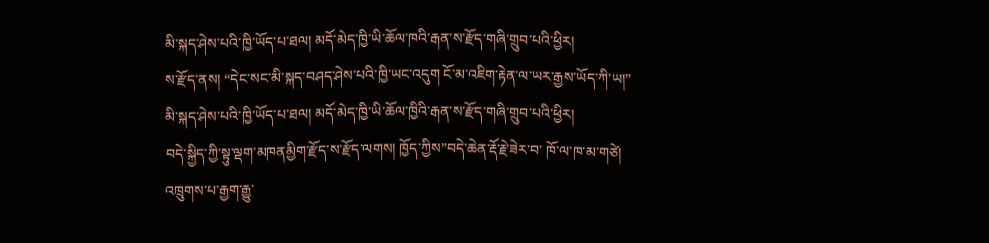མི་སྐད་ཤེས་པའི་ཁྱི་ཡོད་པ་ཐལ། མདོ་མེད་ཁྱི་ཡི་ཆོལ་ཁའི་རྒན་ས་རྫོད་གཞི་གྲུབ་པའི་ཕྱིར།
ས་རྫོད་ནས། “དེང་སང་མི་སྐད་བཤད་ཤེས་པའི་ཁྱི་ཡང་འདུག ངོ་མ་འཇིག་རྟེན་ལ་ཡར་རྒྱས་ཡོད་ཀི་ཡ།”
མི་སྐད་ཤེས་པའི་ཁྱི་ཡོད་པ་ཐལ། མདོ་མེད་ཁྱི་ཡི་ཆོལ་ཁྱིའི་རྒན་ས་རྫོད་གཞི་གྲུབ་པའི་ཕྱིར།
བདེ་སྐྱིད་ཀྱི་སྟུ་ལྡག་མཁནམྱིག་རྫོད་ས་རྫོད་ལགས། ཁྱོད་ཀྱིས”བདེ་ཆེན་རྡོ་རྗེ་ཟེར་བ་ ཁོ་ལ་ཁ་མ་གཙེ། འཁྲུགས་པ་རྒྱག་རྒྱུ་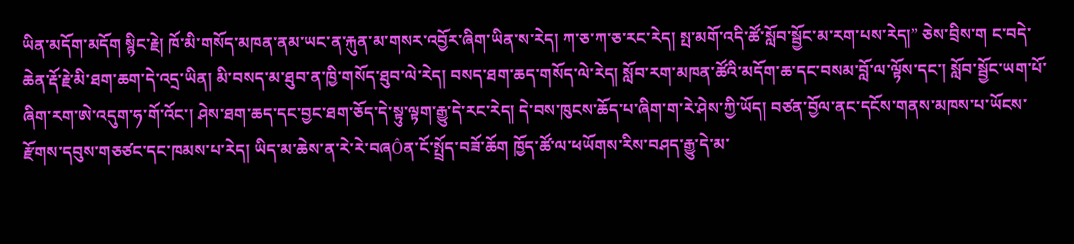ཡིན་མདོག་མདོག སྙིང་རྗེ། ཁོ་མི་གསོད་མཁན་ནམ་ཡང་ན་རྐུན་མ་གསར་འབྱོར་ཞིག་ཡིན་ས་རེད། ཀ་ཅ་ཀ་ཅ་རང་རེད། སྤ་མགོ་འདི་ཚོ་སློབ་སྦྱོང་མ་རག་པས་རེད།” ཅེས་བྲིས་ག ང་བདེ་ཆེན་རྡོ་རྗེ་མི་ཐག་ཆག་དེ་འདྲ་ཡིན། མི་བསད་མ་ཐུབ་ན་ཁྱི་གསོད་ཐུབ་ལེ་རེད། བསད་ཐག་ཆད་གསོད་ལེ་རེད། སློབ་རག་མཁན་ཚོའི་མདོག་ཆ་དང་བསམ་བློ་ལ་ལྟོས་དང་། སློབ་སྦྱོང་ཡག་པོ་ཞིག་རག་ཨེ་འདུག་ཧ་གོ་འོང་། ཤེས་ཐག་ཆད་དང་བྱང་ཐག་ཅོད་དེ་སྟུ་ལྟག་རྒྱུ་དེ་རང་རེད། དེ་བས་ཁུངས་ཆོད་པ་ཞིག་ག་རེ་ཤེས་ཀྱི་ཡོད། བཙན་བྱོལ་ནང་དངོས་གནས་མཁས་པ་ཡོངས་རྫོགས་དབུས་གཅཙང་དང་ཁམས་པ་རེད། ཡིད་མ་ཆེས་ན་རེ་རེ་བཞÔན་ངོ་སྤྲོད་བཟོ་ཆོག ཁྱོད་ཚོ་ལ་ཕཡོགས་རིས་བཤད་རྒྱུ་དེ་མ་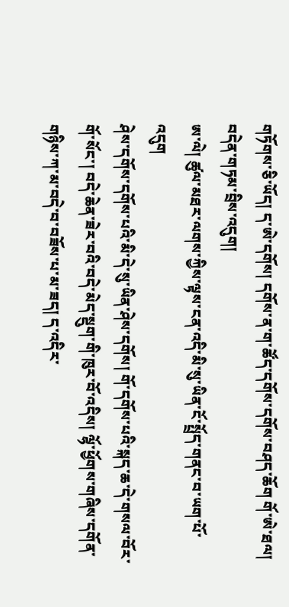གཏོགས་ཅི་ཡོད། ད་ཨེ་དགོས། དགོས་ན་ག་ཚོད་དགོས་དགོས་བཤད་ཆོག གོ་ཨེ་ཐལ།
བདེན་གཏམ་བྲིས་འདུག།
ཨ་ལེ། ཚུལ་མཐར་ལགས་ཀྱིས་ལྟས་ངན་འདི་མི་སུ་ཡིན་ངོ་སྤྲོད་གནང་བ་ཡག་པོ་འདུག
ཤེས་དགོས་དགོས་པའི་མི་དེ་སུ་ཡིན་ཤེས་དགོས། གོ་དགོས་པའི་སྐད་ཆ་དེ་གསལ་བོར་གོ་སོང་། བདེ་ཆེན་ཟེར་བའི་བདེ་མེད་སྡུག་གི་ཁུར་བོ་འདིས། ལྷོ་ཕྱོགས་གཞིས་དགོན་གཉིས་ཀ་མ་བདེ་བ་བཟོས་པ་མ་ཟད། ད་འདིར་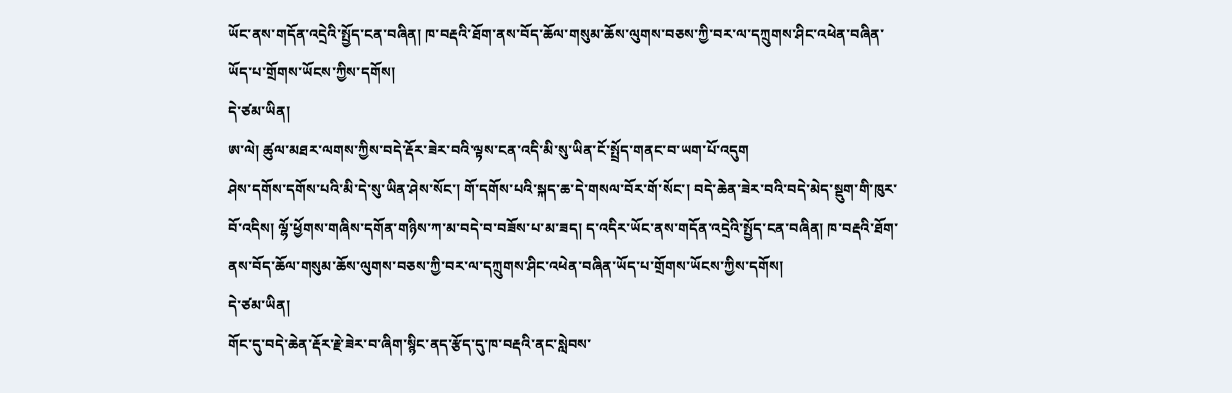ཡོང་ནས་གདོན་འདྲེའི་སྤྱོད་ངན་བཞིན། ཁ་བརྡའི་ཐོག་ནས་བོད་ཆོལ་གསུམ་ཆོས་ལུགས་བཅས་ཀྱི་བར་ལ་དཀྲུགས་ཤིང་འཕེན་བཞིན་ཡོད་པ་གྲོགས་ཡོངས་ཀྱིས་དགོས།
དེ་ཙམ་ཡིན།
ཨ་ལེ། ཚུལ་མཐར་ལགས་ཀྱིས་བདེ་རྡོར་ཟེར་བའི་ལྟས་ངན་འདི་མི་སུ་ཡིན་ངོ་སྤྲོད་གནང་བ་ཡག་པོ་འདུག
ཤེས་དགོས་དགོས་པའི་མི་དེ་སུ་ཡིན་ཤེས་སོང་། གོ་དགོས་པའི་སྐད་ཆ་དེ་གསལ་བོར་གོ་སོང་། བདེ་ཆེན་ཟེར་བའི་བདེ་མེད་སྡུག་གི་ཁུར་བོ་འདིས། ལྷོ་ཕྱོགས་གཞིས་དགོན་གཉིས་ཀ་མ་བདེ་བ་བཟོས་པ་མ་ཟད། ད་འདིར་ཡོང་ནས་གདོན་འདྲེའི་སྤྱོད་ངན་བཞིན། ཁ་བརྡའི་ཐོག་ནས་བོད་ཆོལ་གསུམ་ཆོས་ལུགས་བཅས་ཀྱི་བར་ལ་དཀྲུགས་ཤིང་འཕེན་བཞིན་ཡོད་པ་གྲོགས་ཡོངས་ཀྱིས་དགོས།
དེ་ཙམ་ཡིན།
གོང་དུ་བདེ་ཆེན་རྡོར་རྗེ་ཟེར་བ་ཞིག་སྙིང་ནད་རྩོད་དུ་ཁ་བརྡའི་ནང་སླེབས་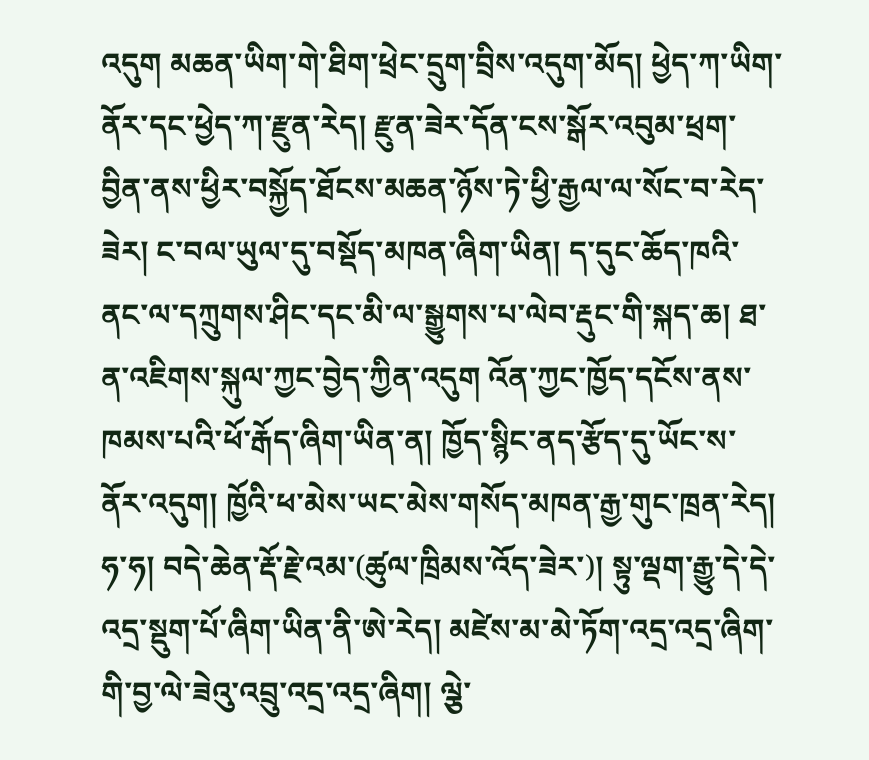འདུག མཆན་ཡིག་གེ་ཐིག་ཕྲེང་དྲུག་བྲིས་འདུག་མོད། ཕྱེད་ཀ་ཡིག་ནོར་དང་ཕྱེད་ཀ་རྫུན་རེད། རྫུན་ཟེར་དོན་ངས་སྒོར་འབུམ་ཕྲག་བྱིན་ནས་ཕྱིར་བསྐྱོད་ཐོངས་མཆན་ཉོས་ཏེ་ཕྱི་རྒྱལ་ལ་སོང་བ་རེད་ཟེར། ང་བལ་ཡུལ་དུ་བསྡོད་མཁན་ཞིག་ཡིན། ད་དུང་ཆོད་ཁའི་ནང་ལ་དཀྲུགས་ཤིང་དང་མི་ལ་སྒྱུགས་པ་ལེབ་རྡུང་གི་སྐད་ཆ། ཐ་ན་འཇིགས་སྐུལ་ཀྱང་བྱེད་ཀྱིན་འདུག འོན་ཀྱང་ཁྱོད་དངོས་ནས་ཁམས་པའི་ཕོ་རྒོད་ཞིག་ཡིན་ན། ཁྱོད་སྙིང་ནད་རྩོད་དུ་ཡོང་ས་ནོར་འདུག། ཁྱོའི་ཕ་མེས་ཡང་མེས་གསོད་མཁན་རྒྱ་གུང་ཁྲན་རེད།
ཧ་ཧ། བདེ་ཆེན་རྡོ་རྗེ་འམ་(ཚུལ་ཁྲིམས་འོད་ཟེར་)། སྟུ་ལྡག་རྒྱུ་དེ་དེ་འདྲ་སྡུག་པོ་ཞིག་ཡིན་ནི་ཨེ་རེད། མཛེས་མ་མེ་ཏོག་འདྲ་འདྲ་ཞིག་གི་བྱ་ལེ་ཟེའུ་འབྲུ་འདྲ་འདྲ་ཞིག། ལྕེ་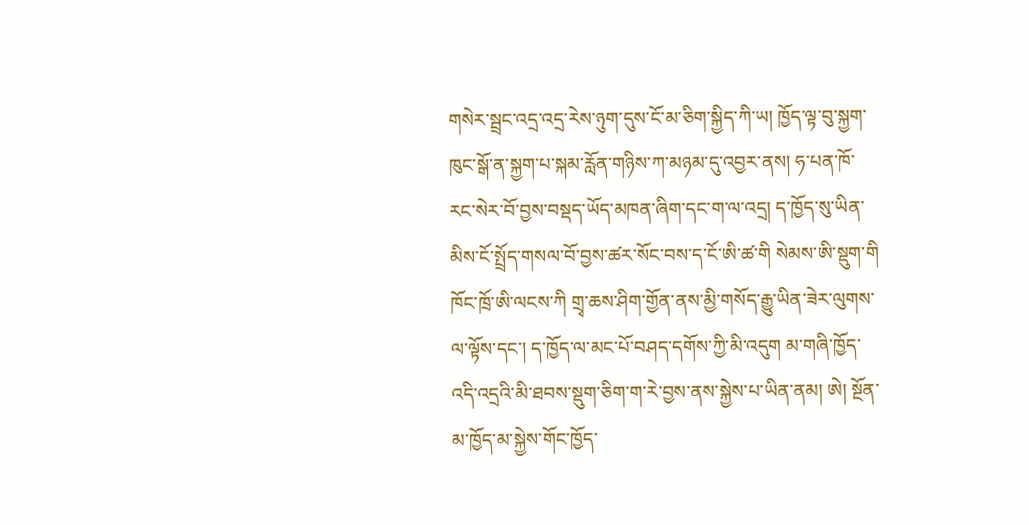གསེར་སྦྲང་འདྲ་འདྲ་རེས་ཉུག་དུས་ངོ་མ་ཅིག་སྐྱིད་ཀི་ཡ། ཁྱོད་ལྟ་བུ་སྐྱག་ཁུང་སྒོ་ན་སྐྱག་པ་སྐམ་རློན་གཉིས་ཀ་མཉམ་དུ་འབྱར་ནས། ཧ་པན་ཁོ་རང་སེར་བོ་བྱས་བསྡད་ཡོད་མཁན་ཞིག་དང་ག་ལ་འདྲ། ད་ཁྱོད་སུ་ཡིན་མིས་ངོ་སྤྲོད་གསལ་བོ་བྱས་ཚར་སོང་བས་ད་ངོ་ཨི་ཚ་གི སེམས་ཨི་སྡུག་གི ཁོང་ཁྲོ་ཨི་ལངས་ཀི གྲྭ་ཆས་ཤིག་གྱོན་ནས་མྱི་གསོད་རྒྱུ་ཡིན་ཟེར་ལུགས་ལ་ལྟོས་དང་། ད་ཁྱོད་ལ་མང་པོ་བཤད་དགོས་ཀྱི་མི་འདུག མ་གཞི་ཁྱོད་འདི་འདྲའི་མི་ཐབས་སྡུག་ཅིག་ག་རེ་བྱས་ནས་སྐྱེས་པ་ཡིན་ནམ། ཨེ། སྔོན་མ་ཁྱོད་མ་སྐྱེས་གོང་ཁྱོད་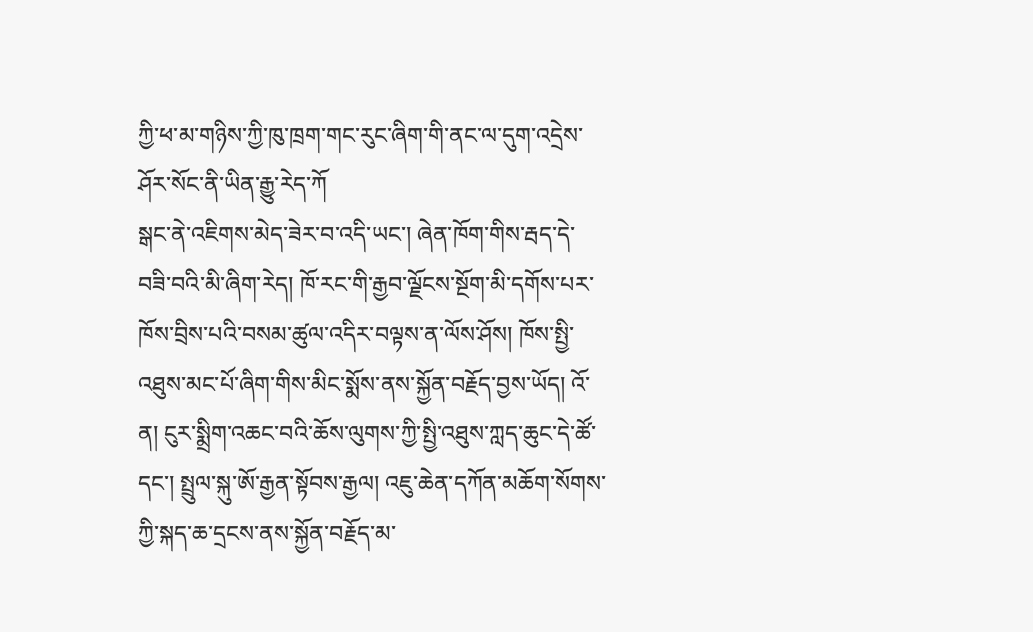ཀྱི་ཕ་མ་གཉིས་ཀྱི་ཁུ་ཁྲག་གང་རུང་ཞིག་གི་ནང་ལ་དུག་འདྲེས་ཤོར་སོང་ནི་ཡིན་རྒྱུ་རེད་ཀོ
སྒང་ནེ་འཇིགས་མེད་ཟེར་བ་འདི་ཡང་། ཞེན་ཁོག་གིས་རྦད་དེ་བཟི་བའི་མི་ཞིག་རེད། ཁོ་རང་གི་རྒྱབ་ལྗོངས་སྔོག་མི་དགོས་པར་ཁོས་བྲིས་པའི་བསམ་ཚུལ་འདིར་བལྟས་ན་ལོས་ཤོས། ཁོས་སྤྱི་འཐུས་མང་པོ་ཞིག་གིས་མིང་སྨོས་ནས་སྐྱོན་བརྗོད་བྱས་ཡོད། འོ་ན། ངུར་སྨྲིག་འཆང་བའི་ཆོས་ལུགས་ཀྱི་སྤྱི་འཐུས་ཀླད་ཆུང་དེ་ཚོ་དང་། སྤྲུལ་སྐུ་ཨོ་རྒྱན་སྟོབས་རྒྱལ། འཇུ་ཆེན་དཀོན་མཆོག་སོགས་ཀྱི་སྐད་ཆ་དྲངས་ནས་སྐྱོན་བརྗོད་མ་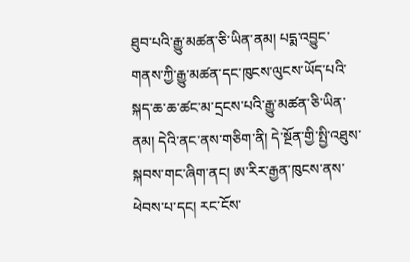ཐུབ་པའི་རྒྱུ་མཚན་ཅི་ཡིན་ནམ། པདྨ་འབྱུང་གནས་ཀྱི་རྒྱུ་མཚན་དང་ཁུངས་ལུངས་ཡོད་པའི་སྐད་ཆ་ཆ་ཚང་མ་དྲངས་པའི་རྒྱུ་མཚན་ཅི་ཡིན་ནམ། དེའི་ནང་ནས་གཅིག་ནི། དེ་སྔོན་གྱི་སྤྱི་འཐུས་སྐབས་གང་ཞིག་ནང། ཨ་རིར་རྒྱན་ཁུངས་ནས་ཕེབས་པ་དང། རང་ངོས་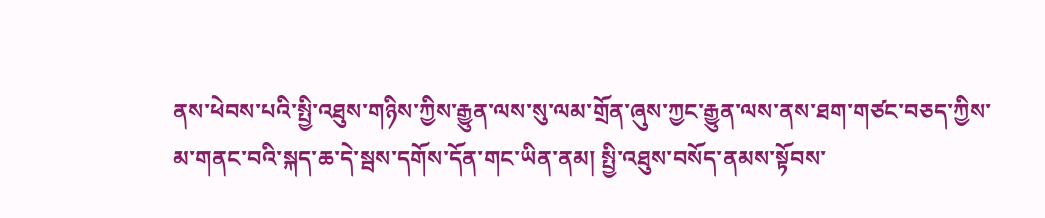ནས་ཕེབས་པའི་སྤྱི་འཐུས་གཉིས་ཀྱིས་རྒྱུན་ལས་སུ་ལམ་གྲོན་ཞུས་ཀྱང་རྒྱུན་ལས་ནས་ཐག་གཙང་བཅད་ཀྱིས་མ་གནང་བའི་སྐད་ཆ་དེ་སྦས་དགོས་དོན་གང་ཡིན་ནམ། སྤྱི་འཐུས་བསོད་ནམས་སྟོབས་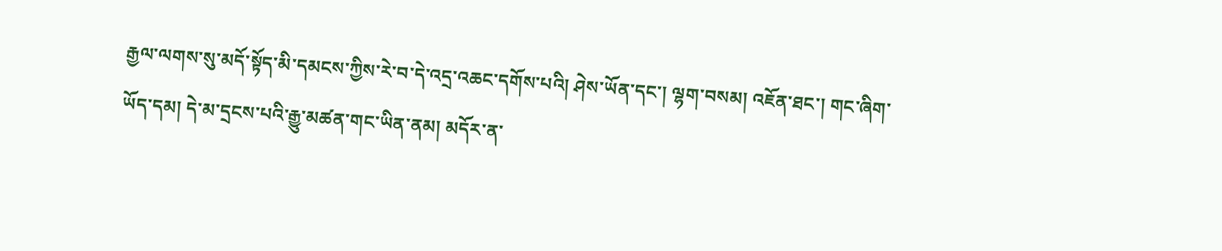རྒྱལ་ལགས་སུ་མདོ་སྟོད་མི་དམངས་ཀྱིས་རེ་བ་དེ་འདྲ་འཆང་དགོས་པའི། ཤེས་ཡོན་དང་། ལྷག་བསམ། འཇོན་ཐང་། གང་ཞིག་ཡོད་དམ། དེ་མ་དྲངས་པའི་རྒྱུ་མཚན་གང་ཡིན་ནམ། མདོར་ན་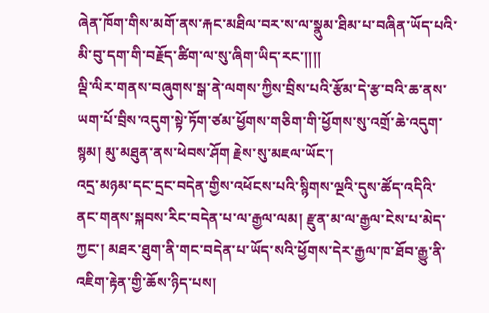ཞེན་ཁོག་གིས་མགོ་ནས་རྐང་མཐིལ་བར་ས་ལ་སྣུམ་ཐིམ་པ་བཞིན་ཡོད་པའི་མི་བུ་དག་གི་བརྗོད་ཚིག་ལ་སུ་ཞིག་ཡིད་རང་།།།།
ལྡི་ལིར་གནས་བཞུགས་སྒ་ནེ་ལགས་ཀྱིས་བྲིས་པའི་རྩོམ་དེ་རྩ་བའི་ཆ་ནས་ཡག་པོ་བྲིས་འདུག་སྟེ་ཏོག་ཙམ་ཕྱོགས་གཅིག་གི་ཕྱོགས་སུ་འགྲོ་ཆེ་འདུག་སྙམ། མུ་མཐུན་ནས་ཕེབས་ཤོག རྗེས་སུ་མཇལ་ཡོང་།
འདྲ་མཉམ་དང་དྲང་བདེན་གྱིས་འཕོངས་པའི་སྙིགས་ལྔའི་དུས་ཚོད་འདིའི་ནང་གནས་སྐབས་རིང་བདེན་པ་ལ་རྒྱལ་ལམ། རྫུན་མ་ལ་རྒྱལ་ངེས་པ་མེད་ཀྱང་། མཐར་ཐུག་ནི་གང་བདེན་པ་ཡོད་སའི་ཕྱོགས་དེར་རྒྱལ་ཁ་ཐོབ་རྒྱུ་ནི་འཇིག་རྟེན་གྱི་ཆོས་ཉིད་པས།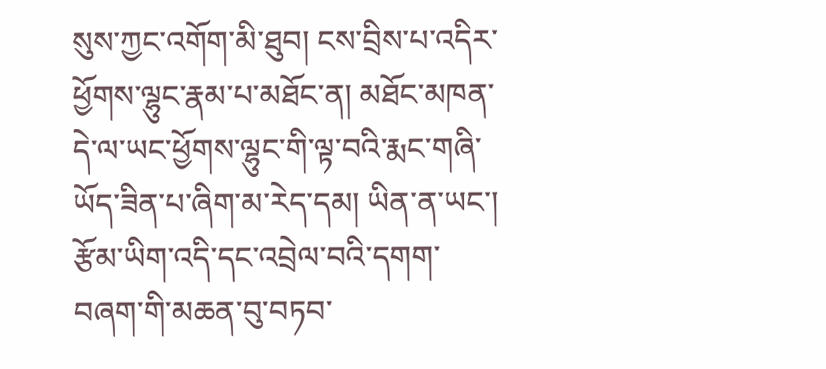སུས་ཀྱང་འགོག་མི་ཐུབ། ངས་བྲིས་པ་འདིར་ཕྱོགས་ལྷུང་རྣམ་པ་མཐོང་ན། མཐོང་མཁན་དེ་ལ་ཡང་ཕྱོགས་ལྷུང་གི་ལྟ་བའི་རྨང་གཞི་ཡོད་ཟིན་པ་ཞིག་མ་རེད་དམ། ཡིན་ན་ཡང་། རྩོམ་ཡིག་འདི་དང་འབྲེལ་བའི་དགག་བཞག་གི་མཆན་བུ་བཏབ་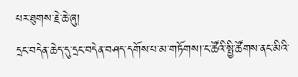པར་ཐུགས་རྗེ་ཆེ་ཞུ།
དྲང་བདེན་ཆེད་དུ་དྲང་བདེན་བཤད་དགོས་པ་མ་གཏོགས།་ང་ཚོའི་སྤྱི་ཚོགས་ནང་མིའི་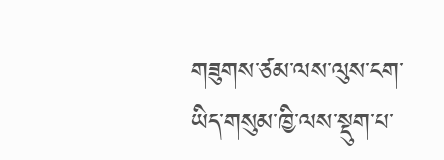གཟུགས་ཙམ་ལས་ལུས་ངག་ཡིད་གསུམ་ཁྱི་ལས་སྡུག་པ་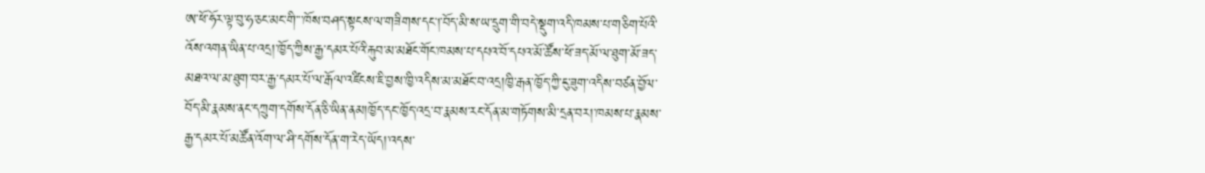ཨ་ཕོ་ཧོར་ལྟ་བུ་ཧ་ཅང་མང་གི་་་ཁོས་བཤད་སྟངས་ལ་གཟིགས་དང།་བོད་མི་ས་ཡ་དྲུག་གི་བདེ་སྡུག་འདི་ཁམས་པ་གཅིག་པོའི་འོས་འགན་ཡིན་པ་འདྲ།་ཁྱོད་ཀྱིས་རྒྱ་དམར་པོའི་རྐུབ་མ་མཐོང་གོང་ཁམས་པ་དཔའ་བོ་དཔའ་མོ་ཚོས་ཕོ་ཟད་མོ་ལ་ཐུག་མོ་ཟད་མཐའ་ལ་མ་ཐུག་བར་རྒྱ་དམར་པོ་ལ་རྒོལ་འཛིངས་ཇི་བྱས་ཁྱི་འདིས་མ་མཐོང་བ་འདྲ།ཁྱི་རྒན་ཁྱོད་ཀྱི་ངུ་ཟུག་འདིས་བཙན་བྱོལ་བོད་མི་རྣམས་ནང་དཀྲུག་དགོས་དོན་ཅི་ཡིན་ནམ།ཁྱོད་དང་ཁྱོད་འདྲ་བ་རྣམས་རང་དོན་མ་གཏོགས་མི་དྲན་བར།་ཁམས་པ་རྣམས་རྒྱ་དམར་པོ་མཚོན་འོག་ལ་ཤི་དགོས་དོན་ག་རེད་ཡོད།་འདས་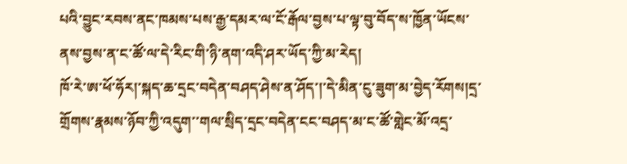པའི་བྱུང་རབས་ནང་ཁམས་པས་རྒྱ་དམར་ལ་ངོ་རྒོལ་བྱས་པ་ལྟ་བུ་བོད་ས་ཁྱོན་ཡོངས་ནས་བྱས་ན་ང་ཚོ་ལ་དེ་རིང་གི་ཉི་ནག་འདི་ཤར་ཡོད་ཀྱི་མ་རེད།
ཁོ་རེ་ཨ་ཕོ་ཧོར།་སྐད་ཆ་དྲང་བདེན་བཤད་ཤེས་ན་ཤོད་།་དེ་མིན་ངུ་ཟུག་མ་བྱེད་རོགས།དྲ་གྲོགས་རྣམས་ཉོབ་ཀྱི་འདུག་་གལ་སྲིད་དྲང་བདེན་ངང་བཤད་མ་ང་ཚོ་གླེང་མོ་འདྲ་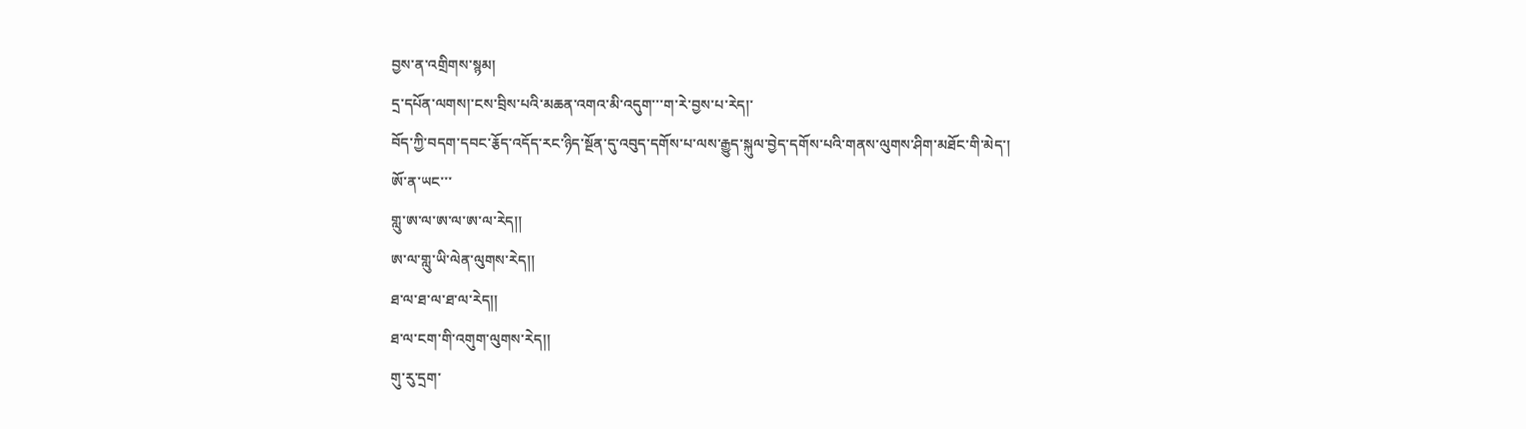བྱས་ན་འགྲིགས་སྙམ།
དྲ་དཔོན་ལགས།་ངས་བྲིས་པའི་མཆན་འགའ་མི་འདུག་་་ག་རེ་བྱས་པ་རེད།་
བོད་ཀྱི་བདག་དབང་རྕོད་འདོད་རང་ཉིད་སྔོན་དུ་འབུད་དགོས་པ་ལས་རྒྱུད་སྐུལ་བྱེད་དགོས་པའི་གནས་ལུགས་ཤིག་མཐོང་གི་མེད་།
ཨོ་ན་ཡང་་་
གླུ་ཨ་ལ་ཨ་ལ་ཨ་ལ་རེད།།
ཨ་ལ་གླུ་ཡི་ལེན་ལུགས་རེད།།
ཐ་ལ་ཐ་ལ་ཐ་ལ་རེད།།
ཐ་ལ་ངག་གི་འགུག་ལུགས་རེད།།
གུ་རུ་དྲག་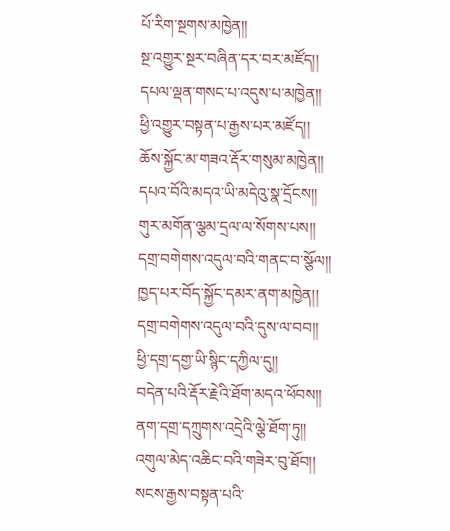པོ་རིག་སྔགས་མཁྱེན།།
སྔ་འགྱུར་སྔར་བཞིན་དར་བར་མཛོད།།
དཔལ་ལྡན་གསང་པ་འདུས་པ་མཁྱེན།།
ཕྱི་འགྱུར་བསྟན་པ་རྒྱས་པར་མཛོད།།
ཆོས་སྐྱོང་མ་གཟའ་རྡོར་གསུམ་མཁྱེན།།
དཔའ་བོའི་མདའ་ཡི་མདེའུ་སྣ་དྲོངས།།
གུར་མགོན་ལྕམ་དྲལ་ལ་སོགས་པས།།
དགྲ་བགེགས་འདུལ་བའི་གནང་བ་སྩོལ།།
ཁྱད་པར་བོད་སྐྱོང་དམར་ནག་མཁྱེན།།
དགྲ་བགེགས་འདུལ་བའི་དུས་ལ་བབ།།
ཕྱི་དགྲ་དགྱ་ཡི་སྙིང་དཀྱིལ་དུ།།
བདེན་པའི་རྡོར་རྗེའི་ཐོག་མདའ་ཕོབས།།
ནག་དགྲ་དཀྲུགས་འདྲེའི་ལྕེ་ཐོག་ཏུ།།
འགུལ་མེད་འཆིང་བའི་གཟེར་བུ་ཐོབ།།
སངས་རྒྱས་བསྟན་པའི་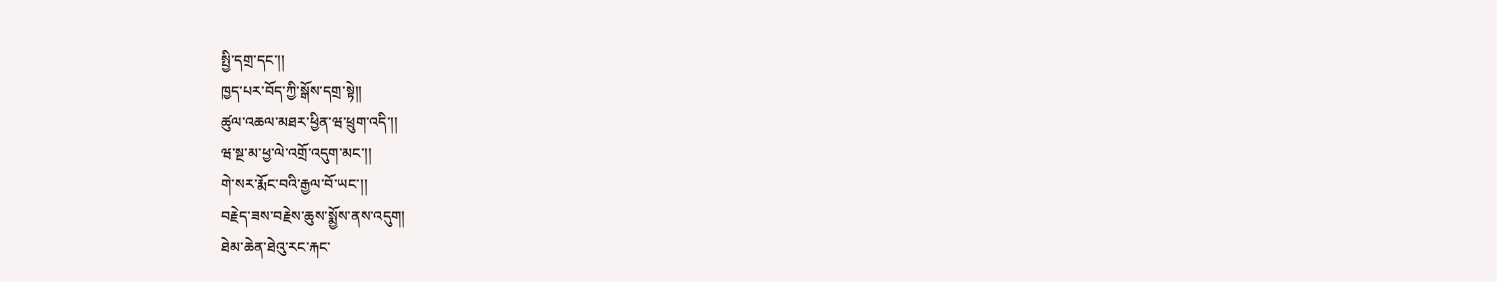སྤྱི་དགྲ་དང་།།
ཁྱད་པར་བོད་ཀྱི་སྒོས་དགྲ་སྟེ།།
ཚུལ་འཆལ་མཐར་ཕྱིན་ཝ་ཕྲུག་འདི་།།
ཝ་སྔ་མ་ཕྱ་ལེ་འགྲོ་འདུག་མང་།།
གེ་སར་རྨོང་བའི་རྒྱལ་བོ་ཡང་།།
བརྗེད་ཟས་བརྗེས་ཆུས་སྨྱོས་ནས་འདུག།
ཐེམ་ཆེན་ཐེའུ་རང་རྐང་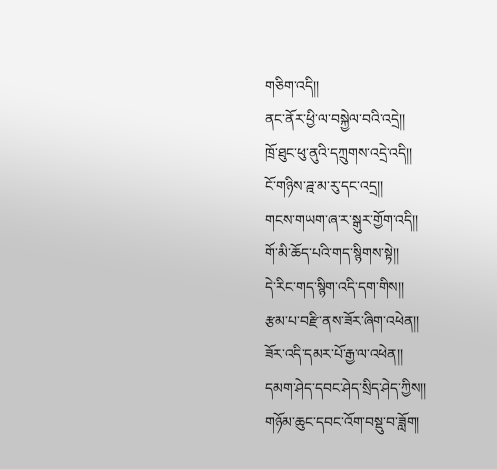གཅིག་འདི།།
ནང་ནོར་ཕྱི་ལ་བསྐྱེལ་བའི་འདྲེ།།
ཁྲོ་ཐུང་ཕུ་ནུའི་དཀྲུགས་འདྲེ་འདི།།
ངོ་གཉིས་ཌྰ་མ་རུ་དང་འདྲ།།
གངས་གཡག་ཞ་ར་སྒུར་གྱོག་འདི།།
གོ་མི་ཆོད་པའི་གད་སྙིགས་སྟེ།།
དེ་རིང་གད་སྙིག་འདི་དག་གིས།།
རྩམ་པ་བརྫི་ནས་ཟོར་ཞིག་འཕེན།།
ཟོར་འདི་དམར་པོ་རྒྱ་ལ་འཕེན།།
དམག་ཤེད་དབང་ཤེད་སྲིད་ཤེད་ཀྱིས།།
གཉོམ་ཆུང་དབང་འོག་བསྡུ་བ་ཟློག།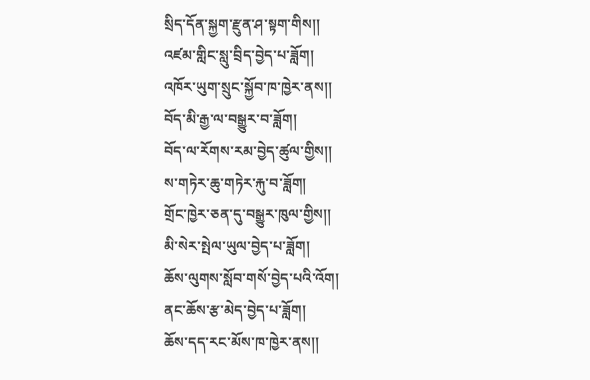སྲིད་དོན་སྐྱག་རྫུན་ཤ་སྟག་གིས།།
འཛམ་གླིང་སླུ་བྲིད་བྱེད་པ་ཟློག།
འཁོར་ཡུག་སྲུང་སྐྱོབ་ཁ་ཁྱེར་ནས།།
བོད་མི་རྒྱ་ལ་བསྒྱུར་བ་ཟློག།
བོད་ལ་རོགས་རམ་བྱེད་ཚུལ་གྱིས།།
ས་གཏེར་ཆུ་གཏེར་རྐུ་བ་ཟློག།
གྲོང་ཁྱེར་ཅན་དུ་བསྒྱུར་ཁུལ་གྱིས།།
མི་སེར་སྤེལ་ཡུལ་བྱེད་པ་ཟློག།
ཆོས་ལུགས་སློབ་གསོ་བྱེད་པའི་འོག།
ནང་ཆོས་རྩ་མེད་བྱེད་པ་ཟློག།
ཆོས་དད་རང་མོས་ཁ་ཁྱེར་ནས།།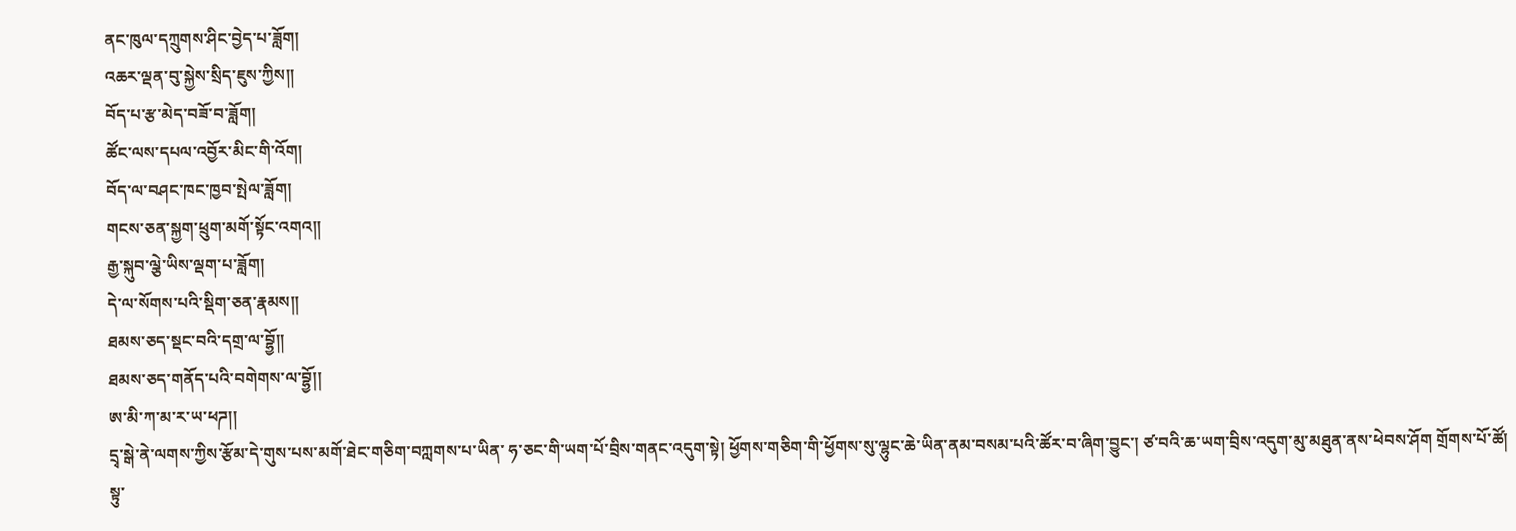ནང་ཁུལ་དཀྲུགས་ཤིང་བྱེད་པ་ཟློག།
འཆར་ལྡན་བུ་སྐྱེས་སྲིད་ཇུས་ཀྱིས།།
བོད་པ་རྩ་མེད་བཟོ་བ་ཟློག།
ཚོང་ལས་དཔལ་འབྱོར་མིང་གི་འོག།
བོད་ལ་བཤང་ཁང་ཁྱབ་སྤེལ་ཟློག།
གངས་ཅན་སྐྱག་ཕྲུག་མགོ་སྟོང་འགའ།།
རྒྱ་སྐུབ་ལྕེ་ཡིས་ལྡག་པ་ཟློག།
དེ་ལ་སོགས་པའི་སྡིག་ཅན་རྣམས།།
ཐམས་ཅད་སྡང་བའི་དགྲ་ལ་བྷྱོ།།
ཐམས་ཅད་གནོད་པའི་བགེགས་ལ་བྷྱོ།།
ཨ་མི་ཀ་མ་ར་ཡ་ཕཌ།།
དྲྭ་སྒེ་ནེ་ལགས་ཀྱིས་རྩོམ་དེ་གུས་པས་མགོ་ཐེང་གཅིག་བཀླགས་པ་ཡིན་ ཧ་ཅང་གི་ཡག་པོ་བྲིས་གནང་འདུག་སྟེ། ཕྱོགས་གཅིག་གི་ཕྱོགས་སུ་ལྷུང་ཆེ་ཡིན་ནམ་བསམ་པའི་ཚོར་བ་ཞིག་བྱུང་། ཙ་བའི་ཆ་ཡག་བྲིས་འདུག་མུ་མཐུན་ནས་ཕེབས་ཤོག གྲོགས་པོ་ཚོ།
སྟུ་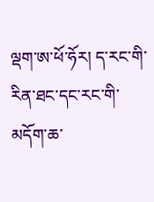ལྡག་ཨ་ཕོ་ཧོར། ད་རང་གི་རིན་ཐང་དང་རང་གི་མདོག་ཆ་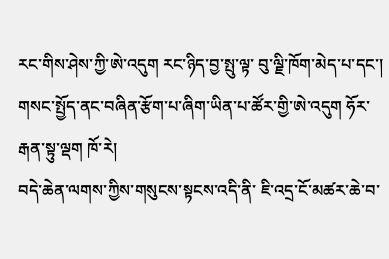རང་གིས་ཤེས་ཀྱི་ཨེ་འདུག རང་ཉིད་བྱ་སྤུ་ལྟ་ བུ་ལྗི་ཁོག་མེད་པ་དང་། གསང་སྤྱོད་ནང་བཞིན་རྩོག་པ་ཞིག་ཡིན་པ་ཚོར་གྱི་ཨེ་འདུག ཧོར་རྒན་སྟུ་ལྡག ཁོ་རེ།
བདེ་ཆེན་ལགས་ཀྱིས་གསུངས་སྟངས་འདི་ནི་ ཇི་འདྲ་ངོ་མཚར་ཆེ་བ་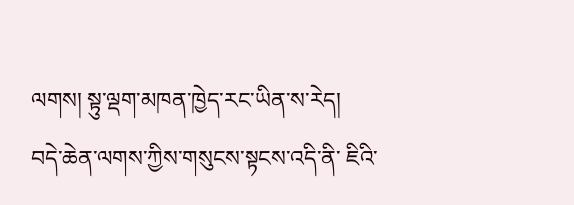ལགས། སྟུ་ལྡག་མཁན་ཁྱེད་རང་ཡིན་ས་རེད།
བདེ་ཆེན་ལགས་ཀྱིས་གསུངས་སྟངས་འདི་ནི་ ཇིའི་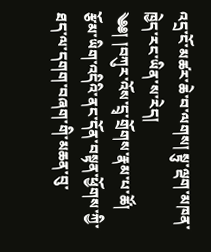འདྲ་ངོ་མཚར་ཆེ་བ་ལགས། སྟུ་ལྡག་མཁན་ཁྱེད་རང་ཡིན་ས་རེད།
༄༅། །བཀུར་འོས་དྲྭ་གྲོགས་རྣམ་པ་ཚོ། རྩོམ་ཡིག་འདིའི་ནང་དོན་བསྟན་ཕྱོགས་ཀྱི་ཐད་ལ་དགག་བཞག་གི་མཆན་བུ་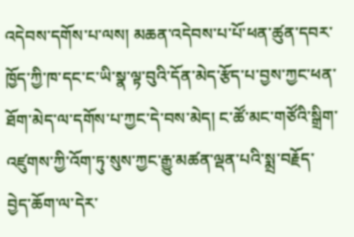འདེབས་དགོས་པ་ལས། མཆན་འདེབས་པ་པོ་ཕན་ཚུན་དབར་ཁྱོད་ཀྱི་ཁ་དང་ང་ཡི་སྣ་ལྟ་བུའི་དོན་མེད་རྩོད་པ་བྱས་ཀྱང་ཕན་ཐོག་མེད་ལ་དགོས་པ་ཀྱང་དེ་བས་མེད། ང་ཚོ་མང་གཙོའི་སྒྲིག་འཛུགས་ཀྱི་འོག་ཏུ་སུས་ཀྱང་རྒྱུ་མཚན་ལྡན་པའི་སྨྲ་བརྗོད་བྱེད་ཆོག་ལ་དེར་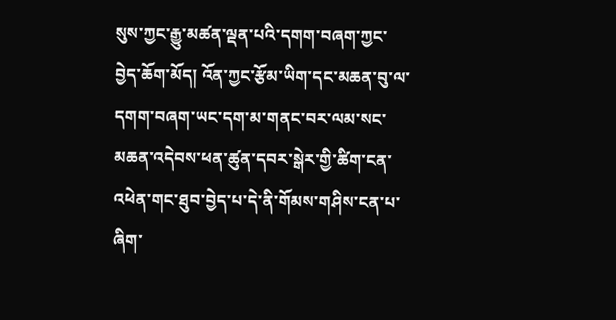སུས་ཀྱང་རྒྱུ་མཚན་ལྡན་པའི་དགག་བཞག་ཀྱང་བྱེད་ཆོག་མོད། འོན་ཀྱང་རྩོམ་ཡིག་དང་མཆན་བུ་ལ་དགག་བཞག་ཡང་དག་མ་གནང་བར་ལམ་སང་མཆན་འདེབས་ཕན་ཚུན་དབར་སྒེར་གྱི་ཚིག་ངན་འཕེན་གང་ཐུབ་བྱེད་པ་དེ་ནི་གོམས་གཤིས་ངན་པ་ཞིག་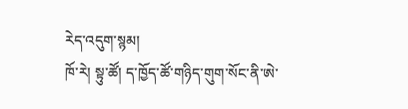རེད་འདུག་སྙམ།
ཁོ་རེ། སྟུ་ཚོ། ད་ཁྱོད་ཚོ་གཉིད་གུག་སོང་ནི་ཨེ་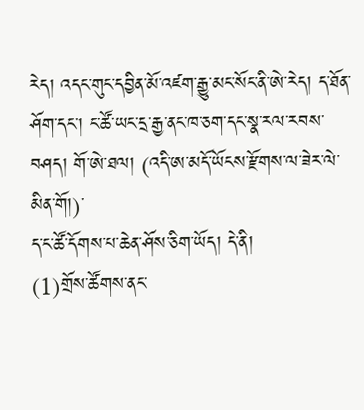རེད། འདང་གུང་དབྱིན་མོ་འཛག་རྒྱུ་མང་སོང་ནི་ཨེ་རེད། ད་ཐོན་ཤོག་དང་། ང་ཚོ་ཡང་དྲ་རྒྱ་ནང་ཁ་ཅག་དང་སྣ་རལ་རབས་བཤད། གོ་ཨེ་ཐལ། (འདི་ཨ་མདོ་ཡོངས་རྫོགས་ལ་ཟེར་ལེ་མིན་གོ།)་
ད་ང་ཚོ་དོགས་པ་ཆེན་ཤོས་ཅིག་ཡོད། དེ་ནི།
(1)གྲོས་ཚོགས་ནང་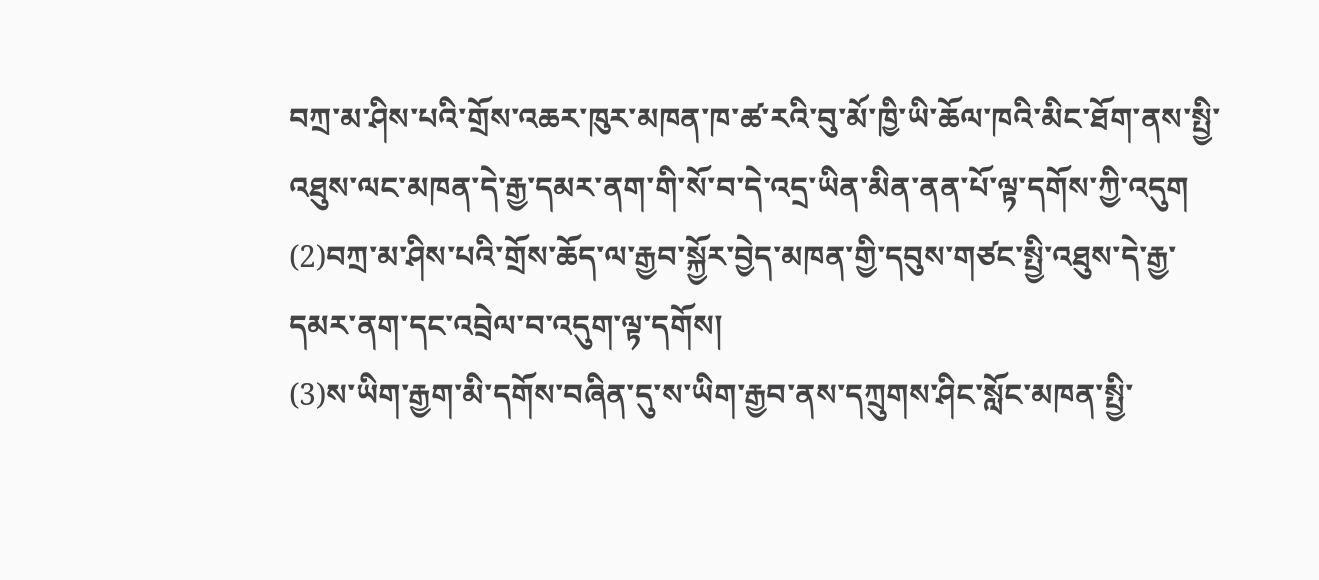བཀྲ་མ་ཤིས་པའི་གྲོས་འཆར་ཁུར་མཁན་ཁ་ཚ་རའི་བུ་མོ་ཁྱི་ཡི་ཆོལ་ཁའི་མིང་ཐོག་ནས་སྤྱི་འཐུས་ལང་མཁན་དེ་རྒྱ་དམར་ནག་གི་སོ་བ་དེ་འདྲ་ཡིན་མིན་ནན་པོ་ལྟ་དགོས་ཀྱི་འདུག
(2)བཀྲ་མ་ཤིས་པའི་གྲོས་ཆོད་ལ་རྒྱབ་སྐྱོར་བྱེད་མཁན་གྱི་དབུས་གཙང་སྤྱི་འཐུས་དེ་རྒྱ་དམར་ནག་དང་འབྲེལ་བ་འདུག་ལྟ་དགོས།
(3)ས་ཡིག་རྒྱག་མི་དགོས་བཞིན་དུ་ས་ཡིག་རྒྱབ་ནས་དཀྲུགས་ཤིང་སློང་མཁན་སྤྱི་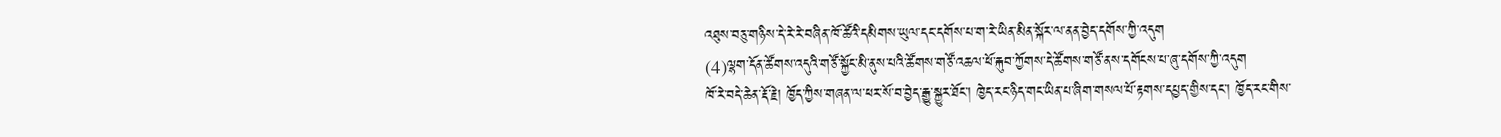འཐུས་བཅུ་གཉིས་དེ་རེ་རེ་བཞིན་ཁོ་ཚོའི་དམིགས་ཡུལ་དང་དགོས་པ་ག་རེ་ཡིན་མིན་སྐོར་ལ་ནན་བྱེད་དགོས་ཀྱི་འདུག
(4)ལྷག་དོན་ཚོགས་འདུའི་གཙོ་སྐྱོང་མི་ནུས་པའི་ཚོགས་གཙོ་འཆལ་ཕོ་རྐུབ་ཀྱོགས་དེ་ཚོགས་གཙོ་ནས་དགོངས་པ་ཞུ་དགོས་ཀྱི་འདུག
ཁོ་རེ་བདེ་ཆེན་རྡོ་རྗེ། ཁྱོད་ཀྱིས་གཞན་ལ་ཕར་སོ་བ་བྱེད་རྒྱུ་སྐྱུར་ཐོང་། ཁྱེད་རང་ཉིད་གང་ཡིན་པ་ཞིག་གསལ་པོ་རྟགས་དཔྱད་གྱིས་དང་། ཁྱོད་རང་གིས་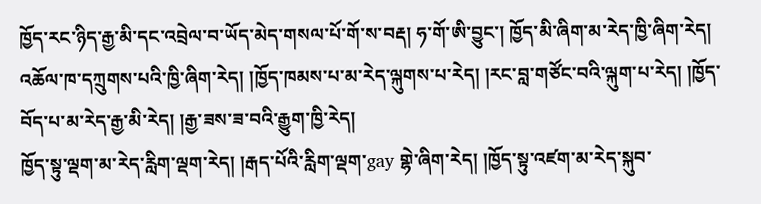ཁྱོད་རང་ཉིད་རྒྱ་མི་དང་འབྲེལ་བ་ཡོད་མེད་གསལ་པོ་གོ་ས་བརྡ། ཧ་གོ་ཨི་བྱུང་། ཁྱོད་མི་ཞིག་མ་རེད་ཁྱི་ཞིག་རེད། འཆོལ་ཁ་དཀྲུགས་པའི་ཁྱི་ཞིག་རེད། །ཁྱོད་ཁམས་པ་མ་རེད་ལྐུགས་པ་རེད། །རང་བླ་གཙོང་བའི་ལྐུག་པ་རེད། །ཁྱོད་བོད་པ་མ་རེད་རྒྱ་མི་རེད། །རྒྱ་ཟས་ཟ་བའི་རྒྱུག་ཁྱི་རེད།
ཁྱོད་སྟུ་ལྡག་མ་རེད་རླིག་ལྡག་རེད། །རྒད་པོའི་རླིག་ལྡག་gay གྷེ་ཞིག་རེད། །ཁྱོད་སྟུ་འཛག་མ་རེད་སྐུབ་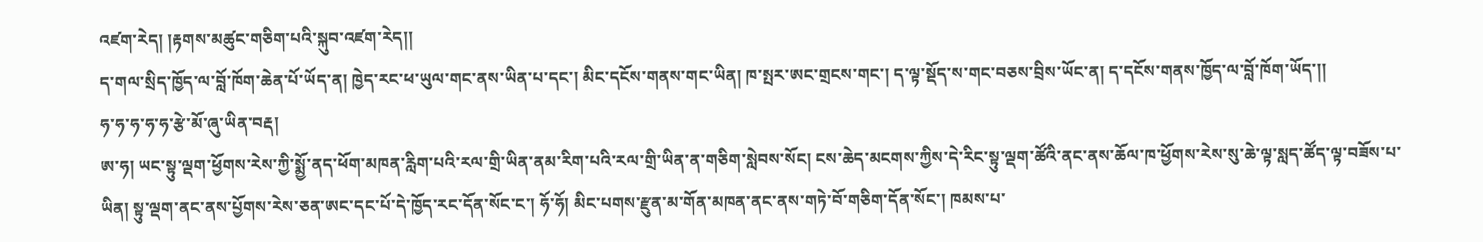འཛག་རེད། །རྟགས་མཚུང་གཅིག་པའི་སྐུབ་འཛག་རེད།།
ད་གལ་སྲིད་ཁྱོད་ལ་བློ་ཁོག་ཆེན་པོ་ཡོད་ན། ཁྱེད་རང་ཕ་ཡུལ་གང་ནས་ཡིན་པ་དང་། མིང་དངོས་གནས་གང་ཡིན། ཁ་སྤར་ཨང་གྲངས་གང་། ད་ལྟ་སྡོད་ས་གང་བཅས་བྲིས་ཡོང་ན། ད་དངོས་གནས་ཁྱོད་ལ་བློ་ཁོག་ཡོད་།།
ཧ་ཧ་ཧ་ཧ་ཧ་རྩེ་མོ་ཞུ་ཡིན་བརྡ།
ཨ་ཧ། ཡང་སྟུ་ལྡག་ཕྱོགས་རེས་ཀྱི་སྨྱོ་ནད་ཕོག་མཁན་རླིག་པའི་རལ་གྲི་ཡིན་ནམ་རིག་པའི་རལ་གྲི་ཡིན་ན་གཅིག་སླེབས་སོང། ངས་ཆེད་མངགས་ཀྱིས་དེ་རིང་སྟུ་ལྡག་ཚོའི་ནང་ནས་ཆོལ་ཁ་ཕྱོགས་རེས་སུ་ཆེ་ལྟ་སླད་ཚོད་ལྟ་བཟོས་པ་ཡིན། སྟུ་ལྡག་ནང་ནས་པྱོགས་རེས་ཅན་ཨང་དང་པོ་དེ་ཁྱོད་རང་དོན་སོང་ང་། ཧོ་ཧོ། མིང་པགས་རྫུན་མ་གོན་མཁན་ནང་ནས་གཏེ་བོ་གཅིག་དོན་སོང་། ཁམས་པ་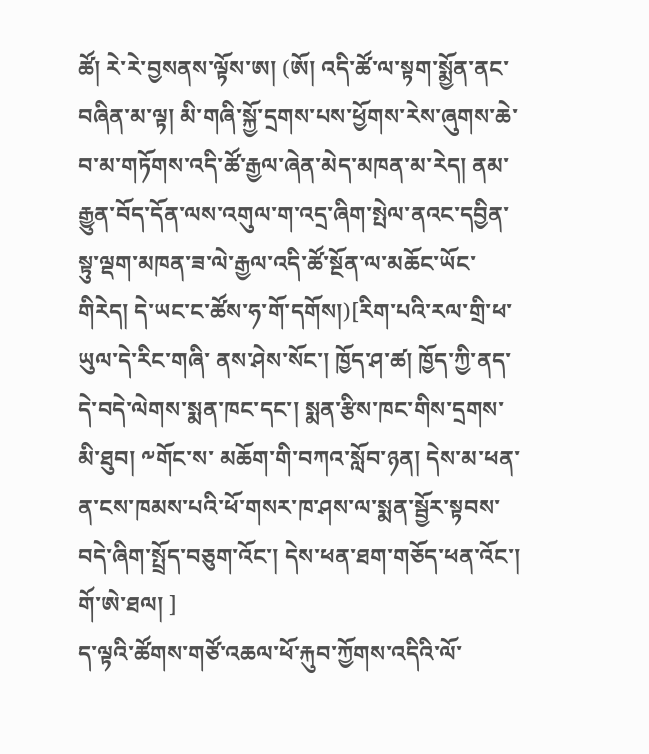ཚོ། རེ་རེ་བྱསནས་ལྟོས་ཨ། (ཨོ། འདི་ཚོ་ལ་སྟག་སྨྱོན་ནང་བཞིན་མ་ལྟ། མི་གཞི་སྐྱོ་དྲགས་པས་ཕྱོགས་རེས་ཞུགས་ཆེ་བ་མ་གཏོགས་འདི་ཚོ་རྒྱལ་ཞེན་མེད་མཁན་མ་རེད། ནམ་རྒྱུན་བོད་དོན་ལས་འགུལ་ག་འདྲ་ཞིག་སྤེལ་ནའང་དབྱིན་སྟུ་ལྡག་མཁན་ཟ་ལེ་རྒྱལ་འདི་ཚོ་སྔོན་ལ་མཆོང་ཡོང་གིརེད། དེ་ཡང་ང་ཚོས་ཧ་གོ་དགོས།)[རིག་པའི་རལ་གྲི་ཕ་ཡུལ་དེ་རིང་གཞི་ ནས་ཤེས་སོང་། ཁྱོད་ཤ་ཚ། ཁྱོད་ཀྱི་ནད་དེ་བདེ་ལེགས་སྨན་ཁང་དང་། སྨན་རྩིས་ཁང་གིས་དྲགས་མི་ཐུབ། ༸གོང་ས་ མཆོག་གི་བཀའ་སློབ་ཉན། དེས་མ་ཕན་ན་ངས་ཁམས་པའི་ཕོ་གསར་ཁ་ཤས་ལ་སྨན་སྦྱོར་སྟབས་བདེ་ཞིག་སྤྲོད་བཅུག་འོང་། དེས་ཕན་ཐག་གཅོད་ཕན་འོང་། གོ་ཨེ་ཐལ། ]
ད་ལྟའི་ཚོགས་གཙོ་འཆལ་ཕོ་རྐུབ་ཀྱོགས་འདིའི་ལོ་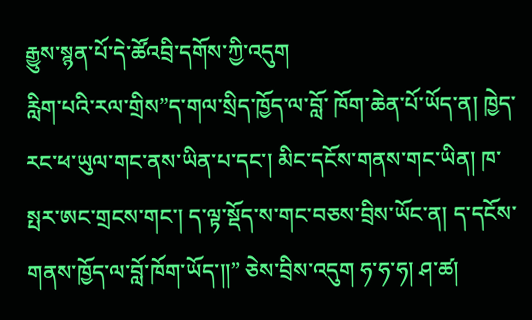རྒྱུས་སྙན་པོ་དེ་ཚོའབྲི་དགོས་ཀྱི་འདུག
རླིག་པའི་རལ་གྲིས”ད་གལ་སྲིད་ཁྱོད་ལ་བློ་ ཁོག་ཆེན་པོ་ཡོད་ན། ཁྱེད་རང་ཕ་ཡུལ་གང་ནས་ཡིན་པ་དང་། མིང་དངོས་གནས་གང་ཡིན། ཁ་སྤར་ཨང་གྲངས་གང་། ད་ལྟ་སྡོད་ས་གང་བཅས་བྲིས་ཡོང་ན། ད་དངོས་གནས་ཁྱོད་ལ་བློ་ཁོག་ཡོད་།།” ཅེས་བྲིས་འདུག ཧ་ཧ་ཧ། ཤ་ཚ།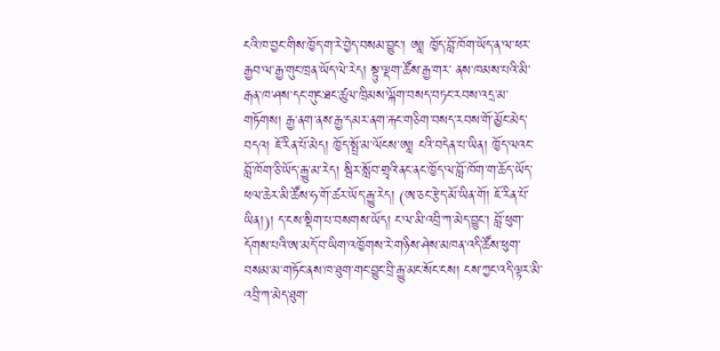ངའི་ཁ་བྱང་གིས་ཁྱོད་ག་རེ་བྱེད་བསམ་བྱུང་། ཨཱ། ཁྱོད་བློ་ཁོག་ཡོད་ན་ལ་ཕར་རྒྱབ་ལ་རྒྱ་གུང་ཁྲན་ཡོད་ལེ་རེད། སྟུ་ལྡག་ཚོས་རྒྱ་གར་ ནས་ཁམས་པའི་མི་རྒན་ཁ་ཤས་དང་གུང་ཐང་ཚུལ་ཁྲིམས་ལྐོག་བསད་བཏང་རབས་འདྲ་མ་གཏོགས། རྒྱ་ནག་ནས་རྒྱ་དམར་ནག་རྐང་གཅིག་བསད་རབས་གོ་མྱོང་མེད་བདའ། ཇོ་རིན་པོ་མེད། ཁྱོད་སྤྲོ་མ་ལོངས་ཨཱ། ངའི་བདེན་པ་ཡིན། ཁྱོད་ལའང་བློ་ཁོག་ཅི་ཡོད་རྒྱུ་མ་རེད། སྦིར་སློབ་གྲྭའི་ནང་ནང་ཁྱོད་ལ་བློ་ཁོག་ག་ཆོད་ཡོད་ཕལ་ཆེར་མི་ཚོས་ཧ་གོ་ཚར་ཡོད་རྒྱུ་རེད། (ཨ་ཅང་རྩེད་མོ་ཡིན་གོ། ཇོ་རིན་པོ་ཡིན།)། ད་ངས་སྡིག་པ་བསགས་ཡོད། ང་ལ་མི་འབྲི་ཀ་མེད་བྱུང་། བློ་ཕུག་དོགས་པའི་ཨ་མདོ་བ་ཡིག་འཁྱོགས་རེ་གཉིས་ཤེས་མཁན་འདི་ཚོས་ཕུག་བསམ་མ་གཏོང་ནས་ཁ་ཐུག་གང་བྱུང་བྲི་རྒྱུ་མང་སོང་ངས། ངས་ཀྱང་འདི་ལྟར་མི་འབྲི་ཀ་མེད་ཐུག་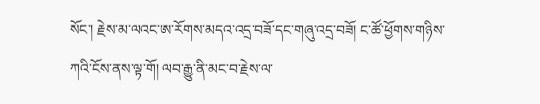སོང་། རྗེས་མ་ལའང་ཨ་རོགས་མདའ་འདྲ་བཟོ་དང་གཞུ་འདྲ་བཟོ། ང་ཚོ་ཕྱོགས་གཉིས་ཀའི་ངོས་ནས་ལྟ་གོ། ལབ་རྒྱུ་ནི་མང་བ་རྗེས་ལ་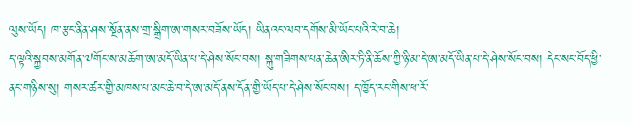ལུས་ཡོད། ཁ་རྩང་ནིན་ཤས་སྔོན་ནས་གྲ་སྒྲིག་ཨ་གསར་བཟོས་ཡོད། ཡིནའང་ལབ་དགོས་མི་ཡོང་པའི་རེ་བ་ཆེ།
ད་ལྟའི་སྐྱབས་མགོན་༧གོང་ས་མཆོག་ཨ་མདོ་ཡིན་པ་དེ་ཤེས་སོང་བས། སྐུ་གཟིགས་པན་ཆེན་ཨིར་ཏི་ནི་ཆོས་ཀྱི་ཉི་མ་དེ་ཨ་མདོ་ཡིན་པ་དེ་ཤེས་སོང་བས། དེང་སང་བོད་ཕྱི་ནང་གཉིས་སུ། གསར་ཚར་གྱི་མཁས་པ་མང་ཆེ་བ་དེ་ཨ་མདོ་ནས་དོན་གྱི་ཡོད་པ་དེ་ཤེས་སོང་བས། ད་ཁྱོད་རང་གིས་ཕ་རོ་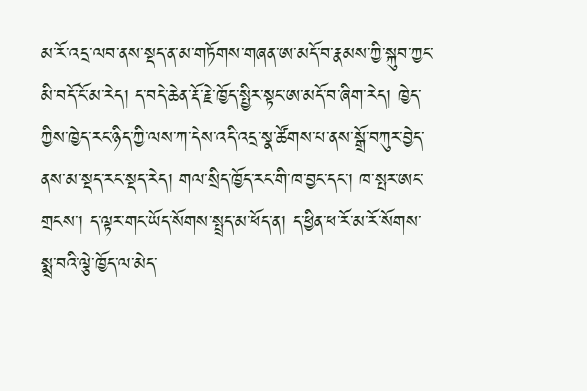མ་རོ་འདྲ་ལབ་ནས་སྡད་ན་མ་གཏོགས་གཞན་ཨ་མདོ་བ་རྣམས་ཀྱི་སྐུབ་ཀྱང་མི་བདོ་ངོ་མ་རེད། ད་བདེ་ཆེན་རྡོ་རྗེ་ཁྱོད་སྤྱིར་སྟང་ཨ་མདོ་བ་ཞིག་རེད། ཁྱེད་ཀྱིས་ཁྱེད་རང་ཉིད་ཀྱི་ལས་ཀ་དེས་འདི་འདྲ་སྣ་ཚོགས་པ་ནས་སྒྲོ་བཀུར་བྱེད་ནས་མ་སྡད་རང་སྡད་རེད། གལ་སྲིད་ཁྱོད་རང་གི་ཁ་བྱང་དང་། ཁ་སྤར་ཨང་གྲངས་། ད་ལྟར་གང་ཡོད་སོགས་སྤྲད་མ་ཕོད་ན། ད་ཕྱིན་ཕ་རོ་མ་རོ་སོགས་སྨྲ་བའི་ལྕེ་ཁྱོད་ལ་མེད་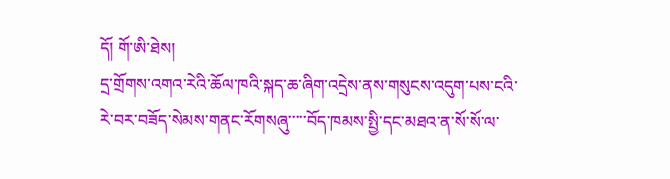དོ། གོ་ཨི་ཐེས།
དྲ་གྲོགས་འགའ་རེའི་ཆོལ་ཁའི་སྐད་ཆ་ཞིག་འདྲེས་ནས་གསུངས་འདུག་པས་ངའི་རེ་བར་བཟོད་སེམས་གནང་རོགསཞུ་་་་་བོད་ཁམས་སྤྱི་དང་མཐའ་ན་སོ་སོ་ལ་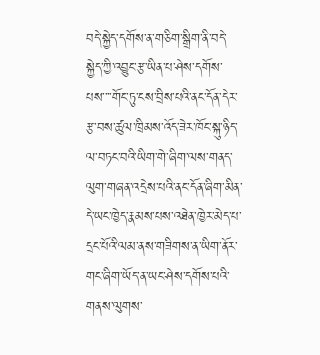བདེ་སྐྱེད་དགོས་ན་གཅིག་སྒྲིག་ནི་བདེ་སྐྱེད་ཀྱི་འབྱུང་རྩ་ཡིན་པ་ཤེས་དགོས་པས་་་་གོང་ཏུ་ངས་བྲིས་པའི་ནང་དོན་དེར་རྩ་བས་ཚུལ་ཁྲིམས་འོད་ཟེར་ཁོང་སྐུ་ཉིད་ལ་བཏང་བའི་ཡིག་གེ་ཞིག་ལས་གནད་ལུག་གཞན་འདྲེས་པའི་ནང་དོན་ཞིག་མིན་དེ་ཡང་ཁྱེད་རྣམས་པས་འཐེན་ཁྱེར་མེད་པ་དྲང་པོའི་ལམ་ནས་གཟིགས་ན་ཡིག་ནོར་གང་ཞིག་ཡོད་ན་ཡང་ཤེས་དགོས་པའི་གནས་ལུགས་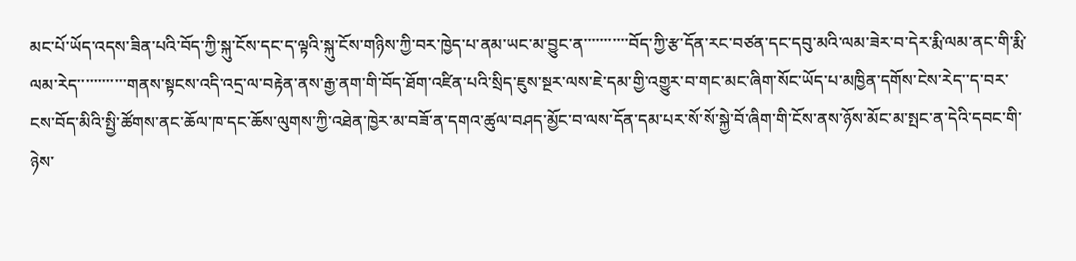མང་པོ་ཡོད་འདས་ཟིན་པའི་བོད་ཀྱི་སྐུ་ངོས་དང་ད་ལྟའི་སྐུ་ངོས་གཉིས་ཀྱི་བར་ཁྱེད་པ་ནམ་ཡང་མ་བྱུང་ན་་་་་་་་་་་བོད་ཀྱི་རྩ་དོན་རང་བཙན་དང་དབུ་མའི་ལམ་ཟེར་བ་དེར་རྨི་ལམ་ནང་གི་རྨི་ལམ་རེད་་་་་་་་་་་་གནས་སྟངས་འདི་འདྲ་ལ་བརྟེན་ནས་རྒྱ་ནག་གི་བོད་ཐོག་འཛིན་པའི་སྲིད་ཇུས་སྔར་ལས་ཇེ་དམ་གྱི་འགྱུར་བ་གང་མང་ཞིག་སོང་ཡོད་པ་མཁྱིན་དགོས་ངེས་རེད་་ད་བར་ངས་བོད་མིའི་སྤྱི་ཚོགས་ནང་ཆོལ་ཁ་དང་ཆོས་ལུགས་ཀྱི་འཐེན་ཁྱེར་མ་བཟོ་ན་དགའ་ཚུལ་བཤད་མྱོང་བ་ལས་དོན་དམ་པར་སོ་སོ་སྐྱེ་བོ་ཞིག་གི་ངོས་ནས་ཉོས་མོང་མ་སྤང་ན་དེའི་དབང་གི་ཉེས་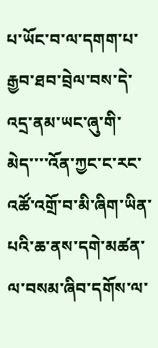པ་ཡོང་བ་ལ་དགག་པ་རྒྱབ་ཐབ་བྲེལ་བས་དེ་འདྲ་ནམ་ཡང་ཞུ་གི་མེད་་་་འོན་ཀྱང་ང་རང་འཚོ་འགྲོ་བ་མི་ཞིག་ཡིན་པའི་ཆ་ནས་དགེ་མཚན་ལ་བསམ་ཞིབ་དགོས་ལ་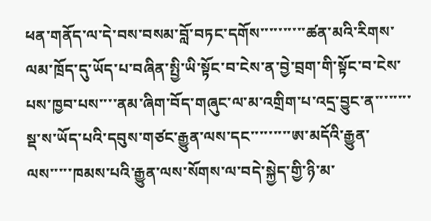ཕན་གནོད་ལ་དེ་བས་བསམ་བློ་བཏང་དགོས་་་་་་་་་་ཚན་མའི་རིགས་ལམ་ཁྲོད་དུ་ཡོད་པ་བཞིན་སྤྱི་ཡི་སྟོང་བ་ངེས་ན་བྱེ་བྲག་གི་སྟོང་བ་ངེས་པས་ཁྱབ་པས་་་་ནམ་ཞིག་བོད་གཞུང་ལ་མ་འགྲིག་པ་འདྲ་བྱུང་ན་་་་་་་་སྡ་ས་ཡོད་པའི་དབུས་གཙང་རྒྱུན་ལས་དང་་་་་་་་་ཨ་མདོའི་རྒྱུན་ལས་་་་་ཁམས་པའི་རྒྱུན་ལས་སོགས་ལ་བདེ་སྐྱེད་གྱི་ཉི་མ་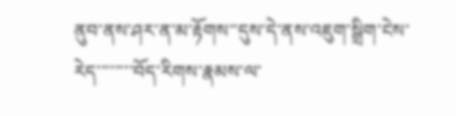ནུབ་ནས་ཤར་ན་མ་རྟོགས་་དུས་དེ་ནས་འཇུག་སྒྲིག་ངེས་རེད་་་་་་་་བོད་རིགས་རྣམས་ལ་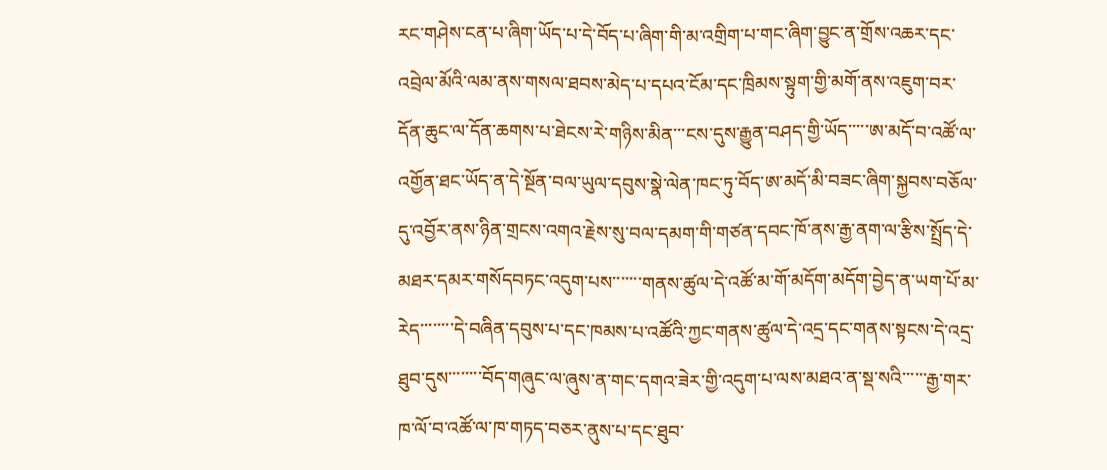རང་གཤེས་ངན་པ་ཞིག་ཡོད་པ་དེ་བོད་པ་ཞིག་གི་མ་འགྲིག་པ་གང་ཞིག་བྱུང་ན་གྲོས་འཆར་དང་འབྲེལ་མོའི་ལམ་ནས་གསལ་ཐབས་མེད་པ་དཔའ་ངོམ་དང་ཁྲིམས་སྟུག་གྱི་མགོ་ནས་འཇུག་བར་དོན་ཆུང་ལ་དོན་ཆགས་པ་ཐེངས་རེ་གཉིས་མིན་་་ངས་དུས་རྒྱུན་བཤད་གྱི་ཡོད་་་་་ཨ་མདོ་བ་འཚོ་ལ་འགྱོན་ཐང་ཡོད་ན་དེ་སྔོན་བལ་ཡུལ་དབུས་སྣེ་ལེན་ཁང་ཏུ་བོད་ཨ་མདོ་མི་བཟང་ཞིག་སྐྱབས་བཅོལ་དུ་འབྱོར་ནས་ཉིན་གྲངས་འགའ་རྗེས་སུ་བལ་དམག་གི་གཙན་དབང་ཁོ་ནས་རྒྱ་ནག་ལ་རྩིས་སྤྲོད་དེ་མཐར་དམར་གསོདབཏང་འདུག་པས་་་་་་་གནས་ཚུལ་དེ་འཚོ་མ་གོ་མདོག་མདོག་བྱེད་ན་ཡག་པོ་མ་རེད་་་་་་་་དེ་བཞིན་དབུས་པ་དང་ཁམས་པ་འཚོའི་ཀྱང་གནས་ཚུལ་དེ་འདྲ་དང་གནས་སྟངས་དེ་འདྲ་ཐུབ་དུས་་་་་་་་བོད་གཞུང་ལ་ཞུས་ན་གང་དགའ་ཟེར་གྱི་འདུག་པ་ལས་མཐའ་ན་སྡ་སའི་་་་་་རྒྱ་གར་ཁ་ལོ་བ་འཚོ་ལ་ཁ་གཏད་བཅར་ནུས་པ་དང་ཐུབ་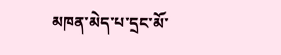མཁན་མེད་པ་དྲང་མོ་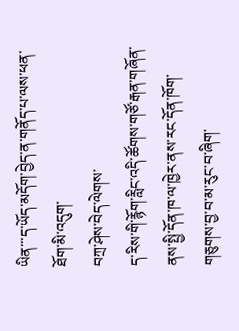ཡིན་་་ད་ཡོད་མདོག་བྱེད་ན་གནོད་པ་ལས་ཕན་ཐོག་མི་འདུག་
བཀྲ་ཤེས་བེད་ལེགས་
ད་རིས་གི་རྙོག་རླིང་འདི་ཚོགས་གཙོ་རྒན་གཞོན་ནས་སྤྱི་དོན་ཁ་ལ་ཁྱེར་ནས་རང་དོན་ཁོག་
གཅུགས་བྱ་བ་མ་རུང་བ་ཞིག་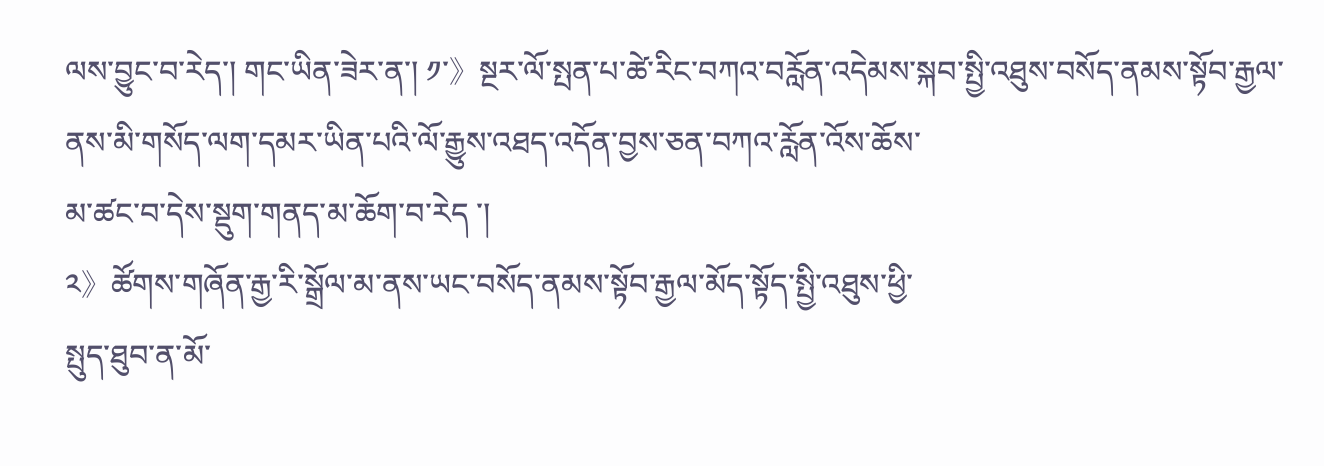ལས་བྱུང་བ་རེད་། གང་ཡིན་ཟེར་ན་། ༡་》སྔར་ལོ་སྤན་པ་ཚེ་རིང་བཀའ་བརློན་འདེམས་སྐབ་སྤྱི་འཐུས་བསོད་ནམས་སྟོབ་རྒྱལ་
ནས་མི་གསོད་ལག་དམར་ཡིན་པའི་ལོ་རྒྱུས་འཐད་འདོན་བྱས་ཅན་བཀའ་རློན་འོས་ཆོས་
མ་ཚང་བ་དེས་སྡུག་གནད་མ་ཆོག་བ་རེད ་།
༢》ཚོགས་གཞོན་རྒྱ་རི་སྒྲོལ་མ་ནས་ཡང་བསོད་ནམས་སྟོབ་རྒྱལ་མོད་སྟོད་སྤྱི་འཐུས་ཕྱི་
སྤུད་ཐུབ་ན་མོ་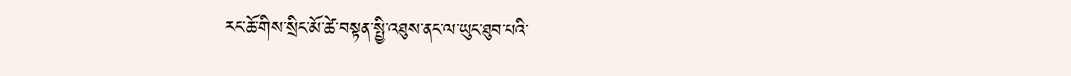རང་ཆོ་གིས་སྲིང་མོ་ཚེ་བསྟན་སྤྱི་འཐུས་ནང་ལ་ཡུང་ཐུབ་པའི་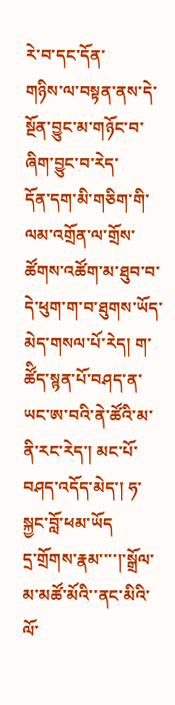རེ་བ་དང་དོན་
གཉིས་ལ་བསྟན་ནས་དེ་སྔོན་བྱུང་མ་གཉོང་བ་ཞིག་བྱུང་བ་རེད་
དོན་དག་མི་གཅིག་གི་ལམ་འགྲོན་ལ་གྲོས་ཚོགས་འཚོག་མ་ཐུབ་བ་དེ་ཕུག་ག་བ་ཐུགས་ཡོད་
མེད་གསལ་པོ་རེད། ག་ཚོིད་སྙན་པོ་བཤད་ན་ཡང་ཨ་བའི་ནེ་ཚོའི་མ་ནི་རང་རེད་། མང་པོ་བཤད་འདོད་མེད་། ཧ་སྐྱང་བློ་ཕམ་ཡོད
དྲ་གྲོགས་རྣམ་་་་།་སྒྲོལ་མ་མཚོ་མོའི་་ནང་མིའི་ལོ་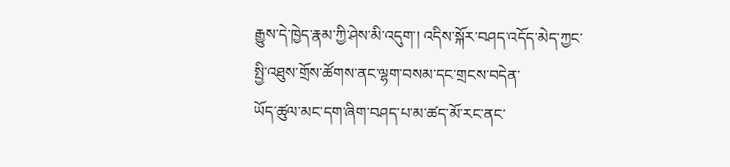རྒྱུས་དེ་ཁྱེད་རྣམ་ཀྱི་ཤེས་མི་འདུག་། འདིས་སྐོར་བཤད་འདོད་མེད་ཀྱང་སྤྱི་འཐུས་གྲོས་ཚོགས་ནང་ལྷག་བསམ་དང་གྲངས་བདེན་
ཡོད་ཚུལ་མང་དག་ཞིག་བཤད་པ་མ་ཚད་མོ་རང་ནང་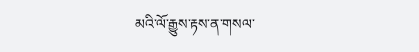མའི་ལོ་རྒྱུས་རྟས་ན་གསལ་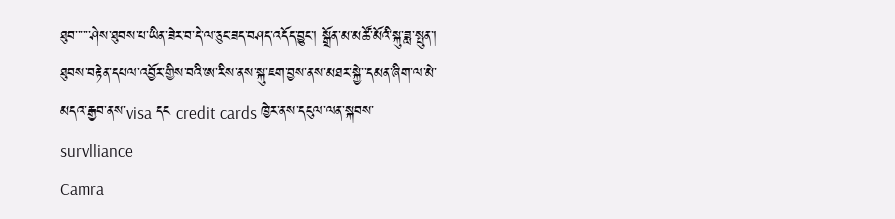ཐུབ་་་་་་ཤེས་ཐུབས་པ་ཡིན་ཟེར་བ་དེ་ལ་ཅུང་ཟད་བཤད་འདོད་བྱུང་། སྒྲོན་མ་མཚོ་མོའི་སྐུ་ཟླ་སྤུན་། ཐུབས་བརྟེན་དཔལ་འབྱོར་གྱིས་བའི་ཨ་རིས་ནས་སྐུ་ཇག་བྱས་ནས་མཐར་སྐྱེ་་དམན་ཞིག་ལ་མེ་མདའ་རྒྱབ་ནས་visa དང credit cards ཁྱེར་ནས་དངུལ་ལན་སྐབས་ survlliance
Camra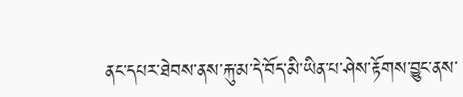ནང་དཔར་ཐེབས་ནས་རྐུ་མ་དེ་བོད་མི་ཡིན་པ་ཤེས་རྟོགས་བྱུང་ནས་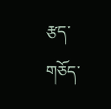རྩད་གཅོད་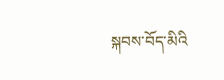སྐབས་བོད་མིའི